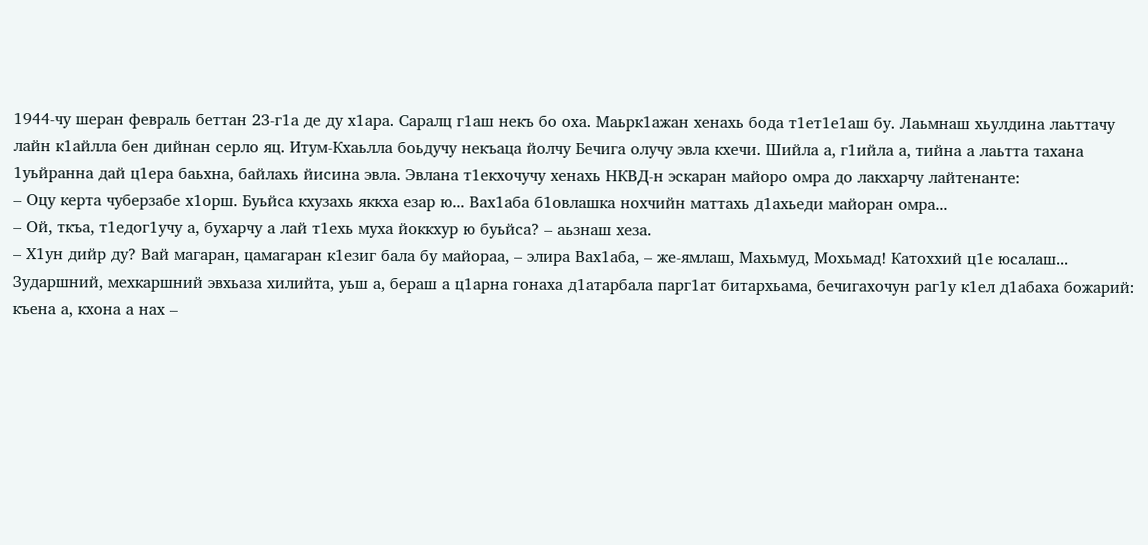1944-чу шеран февраль беттан 23-г1а де ду х1ара. Саралц г1аш некъ бо оха. Маьрк1ажан хенахь бода т1ет1е1аш бу. Лаьмнаш хьулдина лаьттачу лайн к1айлла бен дийнан серло яц. Итум-Кхаьлла боьдучу некъаца йолчу Бечига олучу эвла кхечи. Шийла а, г1ийла а, тийна а лаьтта тахана 1уьйранна дай ц1ера баьхна, байлахь йисина эвла. Эвлана т1екхочучу хенахь НКВД-н эскаран майоро омра до лакхарчу лайтенанте:
– Оцу керта чуберзабе х1орш. Буьйса кхузахь яккха езар ю... Вах1аба б1овлашка нохчийн маттахь д1ахьеди майоран омра...
– Ой, ткъа, т1едог1учу а, бухарчу а лай т1ехь муха йоккхур ю буьйса? – аьзнаш хеза.
– Х1ун дийр ду? Вай магаран, цамагаран к1езиг бала бу майораа, – элира Вах1аба, – же-ямлаш, Махьмуд, Мохьмад! Катоххий ц1е юсалаш...
Зударшний, мехкаршний эвхьаза хилийта, уьш а, бераш а ц1арна гонаха д1атарбала парг1ат битархьама, бечигахочун раг1у к1ел д1абаха божарий: къена а, кхона а нах –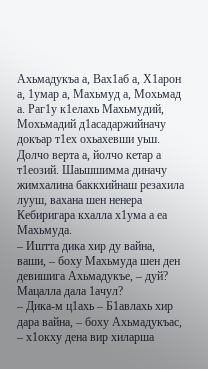Ахьмадукъа а, Вах1аб а, Х1арон а, 1умар а, Махьмуд а, Мохьмад а. Раг1у к1елахь Махьмудий, Мохьмадий д1асадаржийначу докъар т1ех охьахевши уьш. Долчо верта а, йолчо кетар а т1еозий. Шаьшшимма диначу жимхалина баккхийнаш резахила лууш, вахана шен ненера Кебиригара кхалла х1ума а еа Махьмуда.
– Иштта дика хир ду вайна, ваши, – боху Махьмуда шен ден девишига Ахьмадукъе, – дуй? Мацалла дала 1ачул?
– Дика-м ц1ахь – Б1авлахь хир дара вайна, – боху Ахьмадукъас, – х1окху дена вир хиларша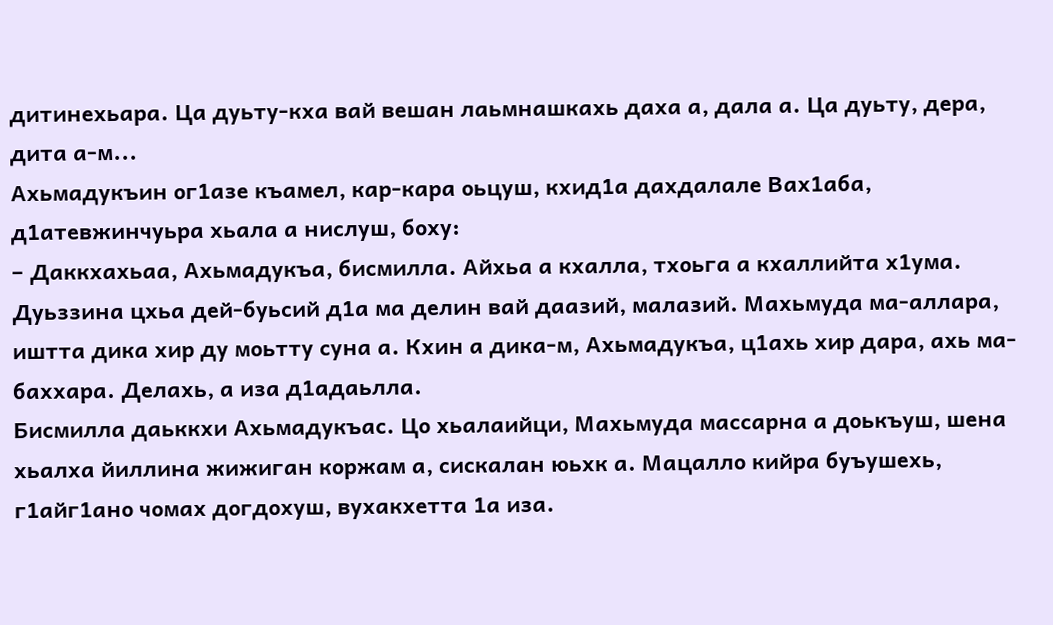дитинехьара. Ца дуьту-кха вай вешан лаьмнашкахь даха а, дала а. Ца дуьту, дера, дита а-м...
Ахьмадукъин ог1азе къамел, кар-кара оьцуш, кхид1а дахдалале Вах1аба, д1атевжинчуьра хьала а нислуш, боху:
– Даккхахьаа, Ахьмадукъа, бисмилла. Айхьа а кхалла, тхоьга а кхаллийта х1ума. Дуьззина цхьа дей-буьсий д1а ма делин вай даазий, малазий. Махьмуда ма-аллара, иштта дика хир ду моьтту суна а. Кхин а дика-м, Ахьмадукъа, ц1ахь хир дара, ахь ма-баххара. Делахь, а иза д1адаьлла.
Бисмилла даьккхи Ахьмадукъас. Цо хьалаийци, Махьмуда массарна а доькъуш, шена хьалха йиллина жижиган коржам а, сискалан юьхк а. Мацалло кийра буъушехь, г1айг1ано чомах догдохуш, вухакхетта 1а иза.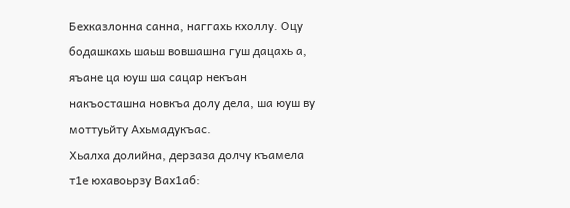Бехказлонна санна, наггахь кхоллу. Оцу бодашкахь шаьш вовшашна гуш дацахь а, яъане ца юуш ша сацар некъан накъосташна новкъа долу дела, ша юуш ву моттуьйту Ахьмадукъас.
Хьалха долийна, дерзаза долчу къамела т1е юхавоьрзу Вах1аб: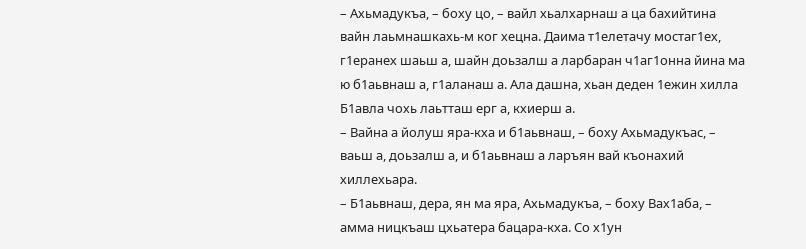– Ахьмадукъа, – боху цо, – вайл хьалхарнаш а ца бахийтина вайн лаьмнашкахь-м ког хецна. Даима т1елетачу мостаг1ех, г1еранех шаьш а, шайн доьзалш а ларбаран ч1аг1онна йина ма ю б1аьвнаш а, г1аланаш а. Ала дашна, хьан деден 1ежин хилла Б1авла чохь лаьтташ ерг а, кхиерш а.
– Вайна а йолуш яра-кха и б1аьвнаш, – боху Ахьмадукъас, – ваьш а, доьзалш а, и б1аьвнаш а ларъян вай къонахий хиллехьара.
– Б1аьвнаш, дера, ян ма яра, Ахьмадукъа, – боху Вах1аба, – амма ницкъаш цхьатера бацара-кха. Со х1ун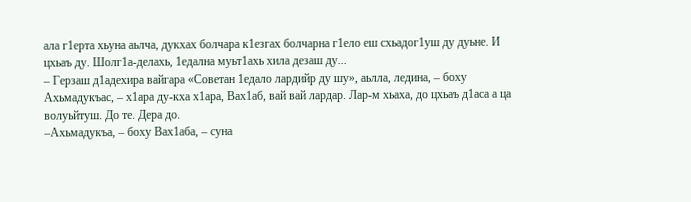ала г1ерта хьуна аьлча, дукхах болчара к1езгах болчарна г1ело еш схьадог1уш ду дуьне. И цхьаъ ду. Шолг1а-делахь, 1едална муьт1ахь хила дезаш ду...
– Герзаш д1адехира вайгара «Советан 1едало лардийр ду шу», аьлла, ледина, – боху Ахьмадукъас, – х1ара ду-кха х1ара, Вах1аб, вай вай лардар. Лар-м хьаха, до цхьаъ д1аса а ца волуьйтуш. До те. Дера до.
–Ахьмадукъа, – боху Вах1аба, – суна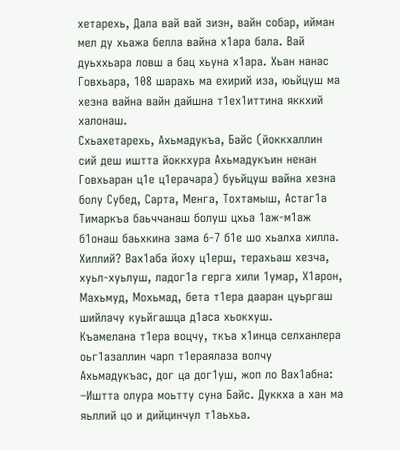хетарехь, Дала вай вай зиэн, вайн собар, ийман мел ду хьажа белла вайна х1ара бала. Вай дуьххьара ловш а бац хьуна х1ара. Хьан нанас Говхьара, 108 шарахь ма ехирий иза, юьйцуш ма хезна вайна вайн дайшна т1ех1иттина яккхий халонаш.
Схьахетарехь, Ахьмадукъа, Байс (йоккхаллин сий деш иштта йоккхура Ахьмадукъин ненан Говхьаран ц1е ц1ерачара) буьйцуш вайна хезна болу Субед, Сарта, Менга, Тохтамыш, Астаг1а Тимаркъа баьччанаш болуш цхьа 1аж-м1аж б1онаш баьхкина зама 6-7 б1е шо хьалха хилла. Хиллий? Вах1аба йоху ц1ерш, терахьаш хезча, хуьл-хуьлуш, ладог1а герга хили 1умар, Х1арон, Махьмуд, Мохьмад, бета т1ера дааран цуьргаш шийлачу куьйгашца д1аса хьокхуш.
Къамелана т1ера воцчу, ткъа х1инца селханлера оьг1азаллин чарп т1ераялаза волчу Ахьмадукъас, дог ца дог1уш, жоп ло Вах1абна:
–Иштта олура моьтту суна Байс. Дуккха а хан ма яьллий цо и дийцинчул т1аьхьа.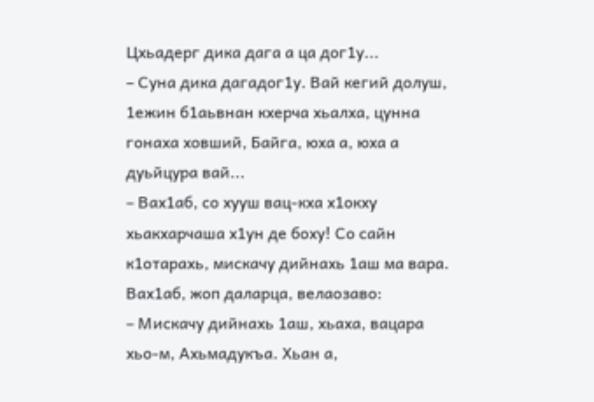Цхьадерг дика дага а ца дог1у...
– Суна дика дагадог1у. Вай кегий долуш, 1ежин б1аьвнан кхерча хьалха, цунна гонаха ховший, Байга, юха а, юха а дуьйцура вай...
– Вах1аб, со хууш вац-кха х1окху хьакхарчаша х1ун де боху! Со сайн к1отарахь, мискачу дийнахь 1аш ма вара.
Вах1аб, жоп даларца, велаозаво:
– Мискачу дийнахь 1аш, хьаха, вацара хьо-м, Ахьмадукъа. Хьан а,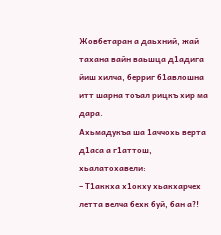Жовбетаран а даьхний, жай тахана вайн ваьшца д1адига йиш хилча, берриг б1авлошна итт шарна тоъал рицкъ хир ма дара.
Ахьмадукъа ша 1аччохь верта д1аса а г1аттош, хьалатохавели:
– Т1аккха х1окху хьакхарчех летта велча бехк буй, бан а?!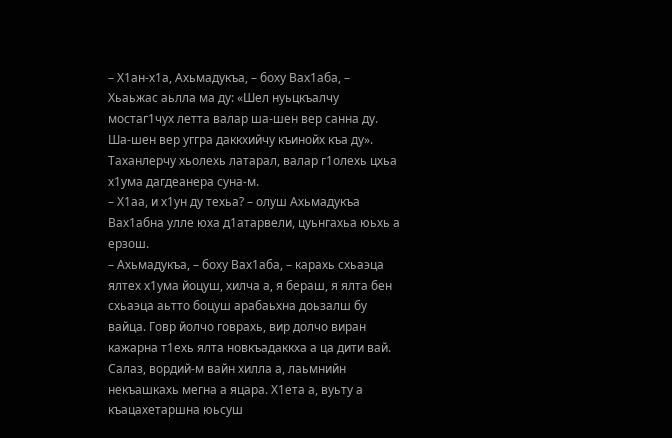– Х1ан-х1а, Ахьмадукъа, – боху Вах1аба, – Хьаьжас аьлла ма ду: «Шел нуьцкъалчу мостаг1чух летта валар ша-шен вер санна ду. Ша-шен вер уггра даккхийчу къинойх къа ду». Таханлерчу хьолехь латарал, валар г1олехь цхьа х1ума дагдеанера суна-м.
– Х1аа, и х1ун ду техьа? – олуш Ахьмадукъа Вах1абна улле юха д1атарвели, цуьнгахьа юьхь а ерзош.
– Ахьмадукъа, – боху Вах1аба, – карахь схьаэца ялтех х1ума йоцуш, хилча а, я бераш, я ялта бен схьаэца аьтто боцуш арабаьхна доьзалш бу вайца. Говр йолчо говрахь, вир долчо виран кажарна т1ехь ялта новкъадаккха а ца дити вай. Салаз, вордий-м вайн хилла а, лаьмнийн некъашкахь мегна а яцара. Х1ета а, вуьту а къацахетаршна юьсуш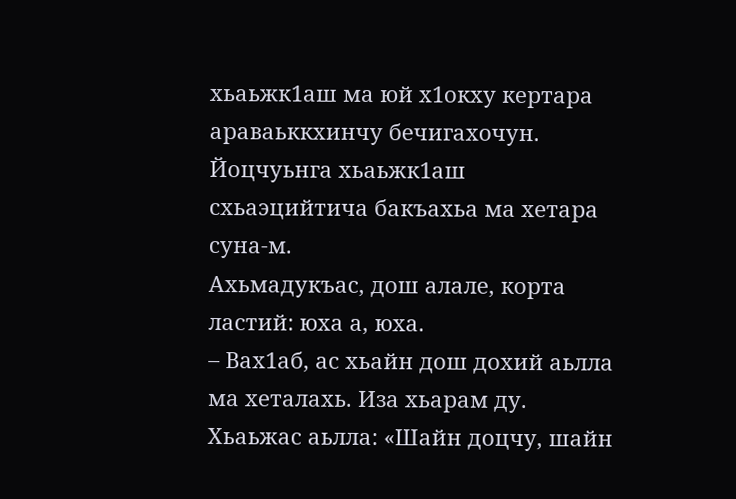хьаьжк1аш ма юй х1окху кертара араваьккхинчу бечигахочун. Йоцчуьнга хьаьжк1аш схьаэцийтича бакъахьа ма хетара суна-м.
Ахьмадукъас, дош алале, корта ластий: юха а, юха.
– Вах1аб, ас хьайн дош дохий аьлла ма хеталахь. Иза хьарам ду. Хьаьжас аьлла: «Шайн доцчу, шайн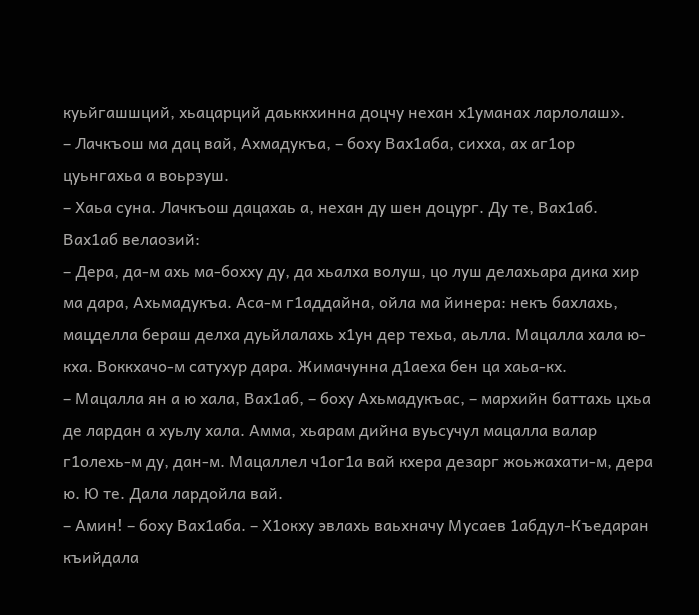куьйгашшций, хьацарций даьккхинна доцчу нехан х1уманах ларлолаш».
– Лачкъош ма дац вай, Ахмадукъа, – боху Вах1аба, сихха, ах аг1ор цуьнгахьа а воьрзуш.
– Хаьа суна. Лачкъош дацахаь а, нехан ду шен доцург. Ду те, Вах1аб.
Вах1аб велаозий:
– Дера, да-м ахь ма-бохху ду, да хьалха волуш, цо луш делахьара дика хир ма дара, Ахьмадукъа. Аса-м г1аддайна, ойла ма йинера: некъ бахлахь, мацделла бераш делха дуьйлалахь х1ун дер техьа, аьлла. Мацалла хала ю-кха. Воккхачо-м сатухур дара. Жимачунна д1аеха бен ца хаьа-кх.
– Мацалла ян а ю хала, Вах1аб, – боху Ахьмадукъас, – мархийн баттахь цхьа де лардан а хуьлу хала. Амма, хьарам дийна вуьсучул мацалла валар г1олехь-м ду, дан-м. Мацаллел ч1ог1а вай кхера дезарг жоьжахати-м, дера ю. Ю те. Дала лардойла вай.
– Амин! – боху Вах1аба. – Х1окху эвлахь ваьхначу Мусаев 1абдул-Къедаран къийдала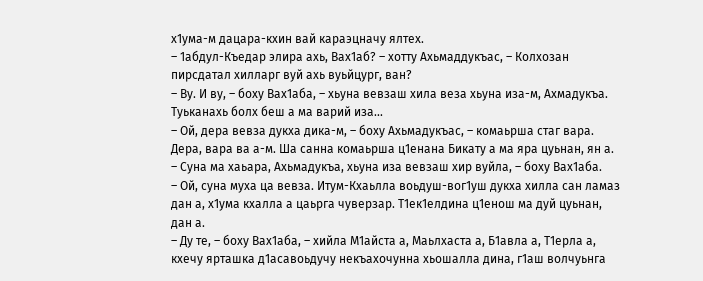х1ума-м дацара-кхин вай караэцначу ялтех.
– 1абдул-Къедар элира ахь, Вах1аб? – хотту Ахьмаддукъас, – Колхозан пирсдатал хилларг вуй ахь вуьйцург, ван?
– Ву. И ву, – боху Вах1аба, – хьуна вевзаш хила веза хьуна иза-м, Ахмадукъа. Туьканахь болх беш а ма варий иза...
– Ой, дера вевза дукха дика-м, – боху Ахьмадукъас, – комаьрша стаг вара. Дера, вара ва а-м. Ша санна комаьрша ц1енана Бикату а ма яра цуьнан, ян а.
– Суна ма хаьара, Ахьмадукъа, хьуна иза вевзаш хир вуйла, – боху Вах1аба.
– Ой, суна муха ца вевза. Итум-Кхаьлла воьдуш-вог1уш дукха хилла сан ламаз дан а, х1ума кхалла а цаьрга чуверзар. Т1ек1елдина ц1енош ма дуй цуьнан, дан а.
– Ду те, – боху Вах1аба, – хийла М1айста а, Маьлхаста а, Б1авла а, Т1ерла а, кхечу ярташка д1асавоьдучу некъахочунна хьошалла дина, г1аш волчуьнга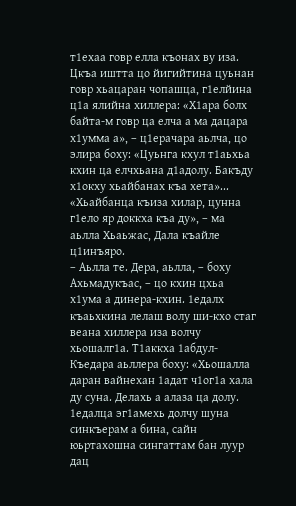т1ехаа говр елла къонах ву иза. Цкъа иштта цо йигийтина цуьнан говр хьацаран чопашца, г1елйина ц1а ялийна хиллера: «Х1ара болх байта-м говр ца елча а ма дацара х1умма а», – ц1ерачара аьлча, цо элира боху: «Цуьнга кхул т1аьхьа кхин ца елчхьана д1адолу. Бакъду х1окху хьайбанах къа хета»...
«Хьайбанца къиза хилар, цунна г1ело яр доккха къа ду», – ма аьлла Хьаьжас, Дала къайле ц1инъяро.
– Аьлла те. Дера, аьлла, – боху Ахьмадукъас, – цо кхин цхьа х1ума а динера-кхин. 1едалх къаьхкина лелаш волу ши-кхо стаг веана хиллера иза волчу хьошалг1а. Т1аккха 1абдул-Къедара аьллера боху: «Хьошалла даран вайнехан 1адат ч1ог1а хала ду суна. Делахь а алаза ца долу. 1едалца эг1амехь долчу шуна синкъерам а бина, сайн юьртахошна сингаттам бан луур дац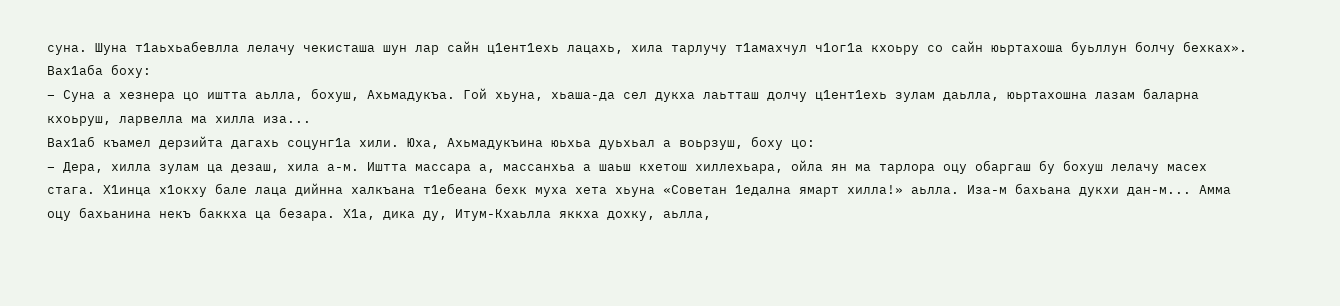суна. Шуна т1аьхьабевлла лелачу чекисташа шун лар сайн ц1ент1ехь лацахь, хила тарлучу т1амахчул ч1ог1а кхоьру со сайн юьртахоша буьллун болчу бехках».
Вах1аба боху:
– Суна а хезнера цо иштта аьлла, бохуш, Ахьмадукъа. Гой хьуна, хьаша-да сел дукха лаьтташ долчу ц1ент1ехь зулам даьлла, юьртахошна лазам баларна кхоьруш, ларвелла ма хилла иза...
Вах1аб къамел дерзийта дагахь соцунг1а хили. Юха, Ахьмадукъина юьхьа дуьхьал а воьрзуш, боху цо:
– Дера, хилла зулам ца дезаш, хила а-м. Иштта массара а, массанхьа а шаьш кхетош хиллехьара, ойла ян ма тарлора оцу обаргаш бу бохуш лелачу масех стага. Х1инца х1окху бале лаца дийнна халкъана т1ебеана бехк муха хета хьуна «Советан 1едална ямарт хилла!» аьлла. Иза-м бахьана дукхи дан-м... Амма оцу бахьанина некъ баккха ца безара. Х1а, дика ду, Итум-Кхаьлла яккха дохку, аьлла,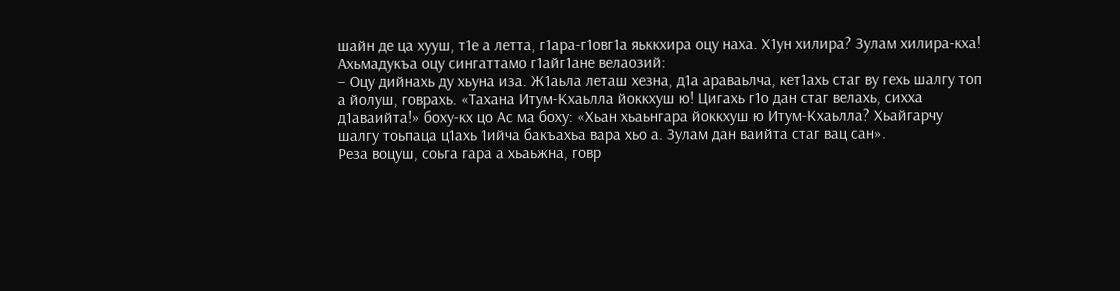шайн де ца хууш, т1е а летта, г1ара-г1овг1а яьккхира оцу наха. Х1ун хилира? Зулам хилира-кха!
Ахьмадукъа оцу сингаттамо г1айг1ане велаозий:
– Оцу дийнахь ду хьуна иза. Ж1аьла леташ хезна, д1а араваьлча, кет1ахь стаг ву гехь шалгу топ а йолуш, говрахь. «Тахана Итум-Кхаьлла йоккхуш ю! Цигахь г1о дан стаг велахь, сихха д1аваийта!» боху-кх цо Ас ма боху: «Хьан хьаьнгара йоккхуш ю Итум-Кхаьлла? Хьайгарчу шалгу тоьпаца ц1ахь 1ийча бакъахьа вара хьо а. Зулам дан ваийта стаг вац сан».
Реза воцуш, соьга гара а хьаьжна, говр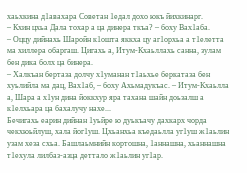хаьхкина д1авахара Советан 1едал дохо юкъ йихкинарг.
– Кхин цхьа Дала тохар а ца динера ткъа? – боху Вах1аба.
– Оццу дийнахь Шаройн к1ошта яккха цу аг1орхьа а т1елетта ма хиллера обаргаш. Цигахь а, Итум-Кхаьллахь санна, зулам бен дика болх ца бинера.
– Халкъан бертаза долчу х1уманан т1аьхье беркатаза бен хуьлийла ма дац, Вах1аб, – боху Ахьмадукъас. – Итум-Кхаьлла а, Шара а х1ун дина йоккхур яра тахана шайн доьзалш а к1елхьара ца бахалучу нахе...
Бечигахь еарин дийнан 1уьйре ю дуькъачу дахкарх чорда чекхюьйлуш, хала йог1уш. Цхьанхьа къедаьлла уг1уш ж1аьлин узам хеза схьа. Башлаьмнийн кортошна, 1аннашна, хьаннашна т1ехула лилбаз-азца деттало ж1аьлин уг1ар.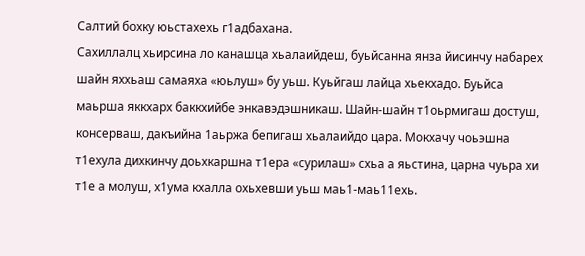Салтий бохку юьстахехь г1адбахана.
Сахиллалц хьирсина ло канашца хьалаийдеш, буьйсанна янза йисинчу набарех шайн яххьаш самаяха «юьлуш» бу уьш. Куьйгаш лайца хьекхадо. Буьйса маьрша яккхарх баккхийбе энкавэдэшникаш. Шайн-шайн т1оьрмигаш достуш, консерваш, дакъийна 1аьржа бепигаш хьалаийдо цара. Мокхачу чоьэшна т1ехула дихкинчу доьхкаршна т1ера «сурилаш» схьа а яьстина, царна чуьра хи т1е а молуш, х1ума кхалла охьхевши уьш маь1-маь11ехь.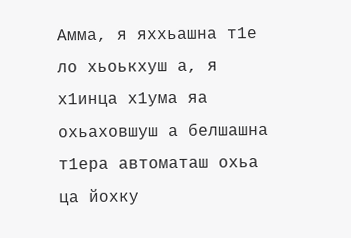Амма, я яххьашна т1е ло хьоькхуш а, я х1инца х1ума яа охьаховшуш а белшашна т1ера автоматаш охьа ца йохку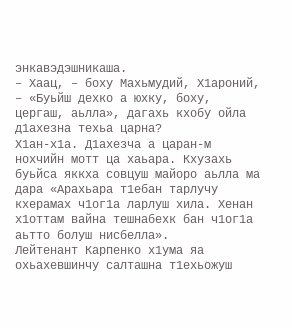энкавэдэшникаша.
– Хаац, – боху Махьмудий, Х1ароний, – «Буьйш дехко а юхку, боху, цергаш, аьлла», дагахь кхобу ойла д1ахезна техьа царна?
Х1ан-х1а. Д1ахезча а царан-м нохчийн мотт ца хаьара. Кхузахь буьйса яккха совцуш майоро аьлла ма дара «Арахьара т1ебан тарлучу кхерамах ч1ог1а ларлуш хила. Хенан х1оттам вайна тешнабехк бан ч1ог1а аьтто болуш нисбелла».
Лейтенант Карпенко х1ума яа охьахевшинчу салташна т1ехьожуш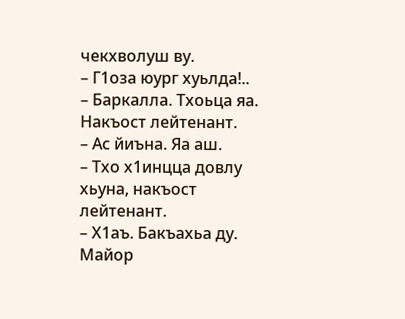чекхволуш ву.
– Г1оза юург хуьлда!..
– Баркалла. Тхоьца яа. Накъост лейтенант.
– Ас йиъна. Яа аш.
– Тхо х1инцца довлу хьуна, накъост лейтенант.
– Х1аъ. Бакъахьа ду. Майор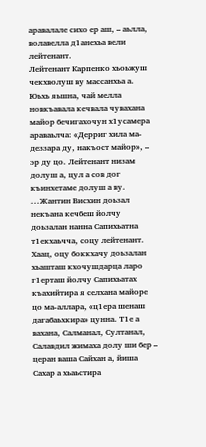аравалале сихо ер аш, – аьлла, волавелла д1анехьа вели лейтенант.
Лейтенант Карпенко хьоьжуш чекхволуш ву массанхьа а. Юьхь яьшна, чай мелла новкъавала кечвала чувахана майор бечигахочун х1усамера араваьлча: «Дерриг хила ма-деззара ду, накъост майор», – эр ду цо. Лейтенант низам долуш а, цул а сов дог къинхетаме долуш а ву.
...Жантин Висхин доьзал некъана кечбеш йолчу доьзалан нанна Сапихьатна т1екхаьчча, соцу лейтенант. Хаац, оцу боккхачу доьзалан хьашташ кхочушдарца ларо г1ерташ йолчу Сапихьатах къахийтира я селхана майоре цо ма-аллара, «ц1ера шенаш дагабаьхкира» цунна. Т1е а вахана, Салманал, Султанал, Салавдил жимаха долу ши бер – церан ваша Сайхан а, йиша Сахар а хьаьстира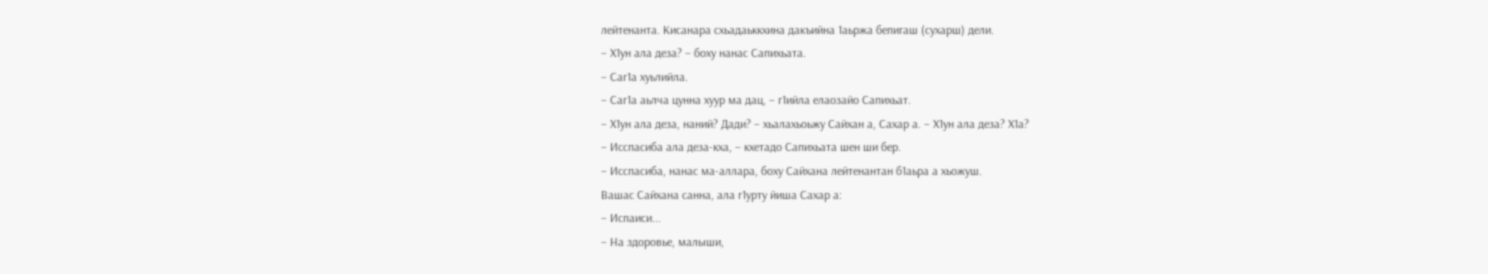лейтенанта. Кисанара схьадаьккхина дакъийна 1аьржа бепигаш (сухарш) дели.
– Х1ун ала деза? – боху нанас Сапихьата.
– Саг1а хуьлийла.
– Саг1а аьлча цунна хуур ма дац, – г1ийла елаозайо Сапихьат.
– Х1ун ала деза, наний? Дади? – хьалахьоьжу Сайхан а, Сахар а. – Х1ун ала деза? Х1а?
– Исспасиба ала деза-кха, – кхетадо Сапихьата шен ши бер.
– Исспасиба, нанас ма-аллара, боху Сайхана лейтенантан б1аьра а хьожуш.
Вашас Сайхана санна, ала г1урту йиша Сахар а:
– Испаиси...
– На здоровье, малыши,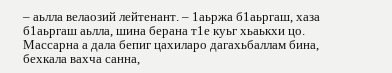– аьлла велаозий лейтенант. – 1аьржа б1аьргаш, хаза б1аьргаш аьлла, шина берана т1е куьг хьаькхи цо.
Массарна а дала бепиг цахиларо дагахьбаллам бина, бехкала вахча санна,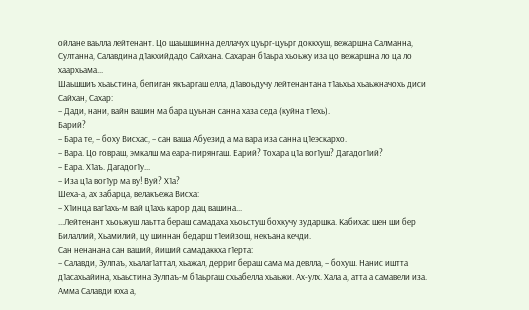ойлане ваьлла лейтенант. Цо шаьшшинна деллачух цуьрг-цуьрг доккхуш, вежаршна Салманна, Султанна, Салавдина д1акхийдадо Сайхана. Сахаран б1аьра хьоьжу иза цо вежаршна ло ца ло хаархьама...
Шаьшшиъ хьаьстина, бепиган якъаргаш елла, д1авоьдучу лейтенантана т1аьхьа хьаьжначохь диси Сайхан, Сахар:
– Дади, нани, вайн вашин ма бара цуьнан санна хаза седа (куйна т1ехь).
Барий?
– Бара те, – боху Висхас, – сан ваша Абуезид а ма вара иза санна ц1еэскархо.
– Вара. Цо говраш, эмкалш ма еара-пирянгаш. Еарий? Тохара ц1а вог1уш? Дагадог1ий?
– Еара. Х1аъ. Дагадог1у...
– Иза ц1а вог1ур ма ву! Вуй? Х1а?
Шеха-а, ах забарца, велакъежа Висха:
– Х1инца ваг1ахь-м вай ц1ахь карор дац вашина...
...Лейтенант хьоьжуш лаьтта бераш самадаха хьоьстуш бохкучу зударшка. Кабихас шен ши бер Билаллий, Хьамилий, цу шиннан бедарш т1еийзош, некъана кечди.
Сан ненанана сан ваший, йиший самадаккха г1ерта:
– Салавди, Зулпаъ, хьалаг1аттал, хьажал, дерриг бераш сама ма девлла, – бохуш. Нанис иштта д1асахьайина, хьаьстина Зулпаъ-м б1аьргаш схьабелла хьаьжи. Ах-улх. Хала а, атта а самавели иза. Амма Салавди юха а,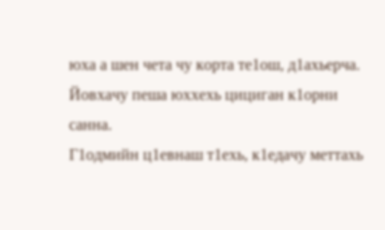юха а шен чета чу корта те1ош, д1ахьерча. Йовхачу пеша юххехь цициган к1орни санна.
Г1одмийн ц1евнаш т1ехь, к1едачу меттахь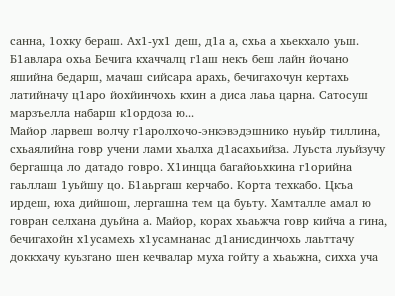санна, 1охку бераш. Ах1-ух1 деш, д1а а, схьа а хьекхало уьш. Б1авлара охьа Бечига кхаччалц г1аш некъ беш лайн йочано яшийна бедарш, мачаш сийсара арахь, бечигахочун кертахь латийначу ц1аро йохйинчохь кхин а диса лаьа царна. Сатосуш марзъелла набарш к1ордоза ю...
Майор ларвеш волчу г1аролхочо-энкэвэдэшнико нуьйр тиллина, схьаялийна говр учени лами хьалха д1асахьийза. Луьста луьйзучу бергашца ло датадо говро. Х1инцца багайоьхкина г1орийна гаьллаш 1уьйшу цо. Б1аьргаш керчабо. Корта техкабо. Цкъа ирдеш, юха дийшош, лергашна тем ца буьту. Хамталле амал ю говран селхана дуьйна а. Майор, корах хьаьжча говр кийча а гина, бечигахойн х1усамехь х1усамнанас д1анисдинчохь лаьттачу доккхачу куьзгано шен кечвалар муха гойту а хьаьжна, сихха уча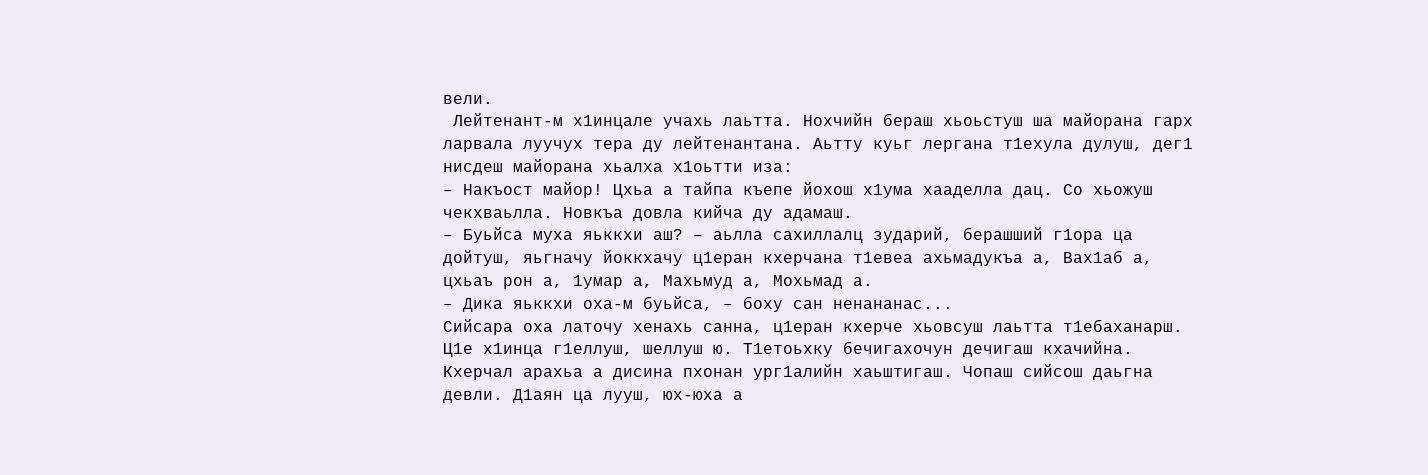вели.
 Лейтенант-м х1инцале учахь лаьтта. Нохчийн бераш хьоьстуш ша майорана гарх ларвала луучух тера ду лейтенантана. Аьтту куьг лергана т1ехула дулуш, дег1 нисдеш майорана хьалха х1оьтти иза:
– Накъост майор! Цхьа а тайпа къепе йохош х1ума хааделла дац. Со хьожуш чекхваьлла. Новкъа довла кийча ду адамаш.
– Буьйса муха яьккхи аш? – аьлла сахиллалц зударий, берашший г1ора ца дойтуш, яьгначу йоккхачу ц1еран кхерчана т1евеа ахьмадукъа а, Вах1аб а, цхьаъ рон а, 1умар а, Махьмуд а, Мохьмад а.
– Дика яьккхи оха-м буьйса, – боху сан ненананас...
Сийсара оха латочу хенахь санна, ц1еран кхерче хьовсуш лаьтта т1ебаханарш. Ц1е х1инца г1еллуш, шеллуш ю. Т1етоьхку бечигахочун дечигаш кхачийна. Кхерчал арахьа а дисина пхонан ург1алийн хаьштигаш. Чопаш сийсош даьгна девли. Д1аян ца лууш, юх-юха а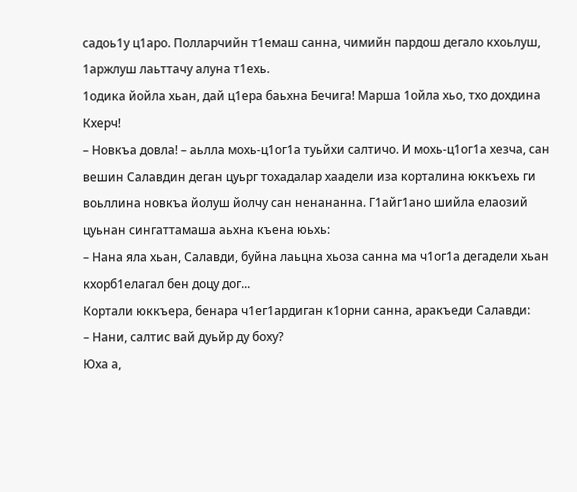садоь1у ц1аро. Полларчийн т1емаш санна, чимийн пардош дегало кхоьлуш, 1аржлуш лаьттачу алуна т1ехь.
1одика йойла хьан, дай ц1ера баьхна Бечига! Марша 1ойла хьо, тхо дохдина Кхерч!
– Новкъа довла! – аьлла мохь-ц1ог1а туьйхи салтичо. И мохь-ц1ог1а хезча, сан вешин Салавдин деган цуьрг тохадалар хаадели иза корталина юккъехь ги воьллина новкъа йолуш йолчу сан ненананна. Г1айг1ано шийла елаозий цуьнан сингаттамаша аьхна къена юьхь:
– Нана яла хьан, Салавди, буйна лаьцна хьоза санна ма ч1ог1а дегадели хьан кхорб1елагал бен доцу дог...
Кортали юккъера, бенара ч1ег1ардиган к1орни санна, аракъеди Салавди:
– Нани, салтис вай дуьйр ду боху?
Юха а,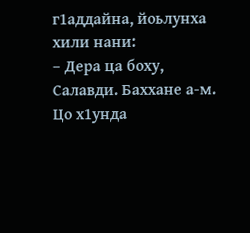г1аддайна, йоьлунха хили нани:
– Дера ца боху, Салавди. Баххане а-м. Цо х1унда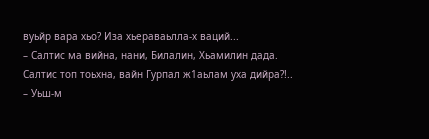вуьйр вара хьо? Иза хьераваьлла-х ваций...
– Салтис ма вийна, нани, Билалин, Хьамилин дада. Салтис топ тоьхна, вайн Гурпал ж1аьлам уха дийра?!..
– Уьш-м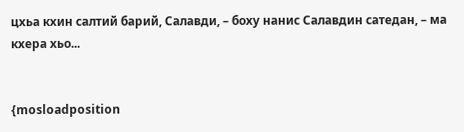цхьа кхин салтий барий, Салавди, – боху нанис Салавдин сатедан, – ма кхера хьо...


{mosloadposition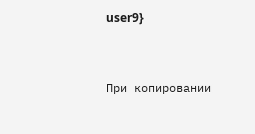user9}


При копировании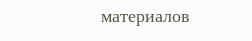материалов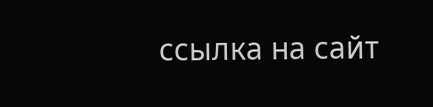ссылка на сайт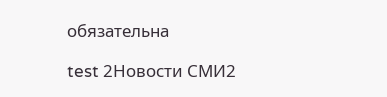обязательна

test 2Новости СМИ2